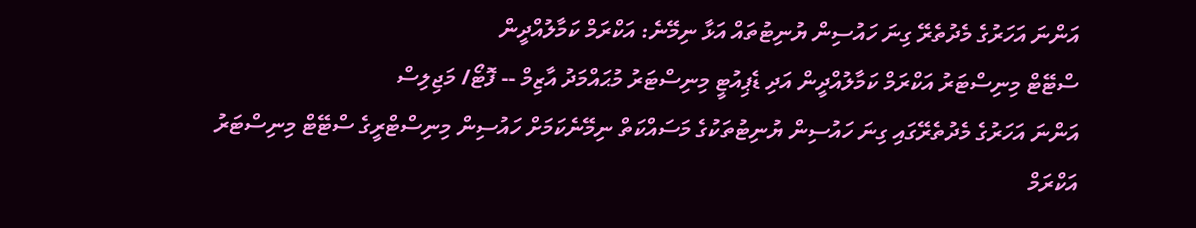އަންނަ އަހަރުގެ މެދުތެރޭ ގިނަ ހައުސިން ޔުނިޓުތައް އަޅާ ނިމޭނެ: އަކްރަމް ކަމާލުއްދީން
ސްޓޭޓް މިނިސްޓަރު އަކްރަމް ކަމާލުއްދީން އަދި ޑެޕިއުޓީ މިނިސްޓަރު މުޙައްމަދު އާޒިމް -- ފޮޓޯ/ މަޖިލިސް
އަންނަ އަހަރުގެ މެދުތެރޭގައި ގިނަ ހައުސިން ޔުނިޓުތަކުގެ މަސައްކަތް ނިމޭނެކަމަށް ހައުސިން މިނިސްޓްރީގެ ސްޓޭޓް މިނިސްޓަރު އަކްރަމް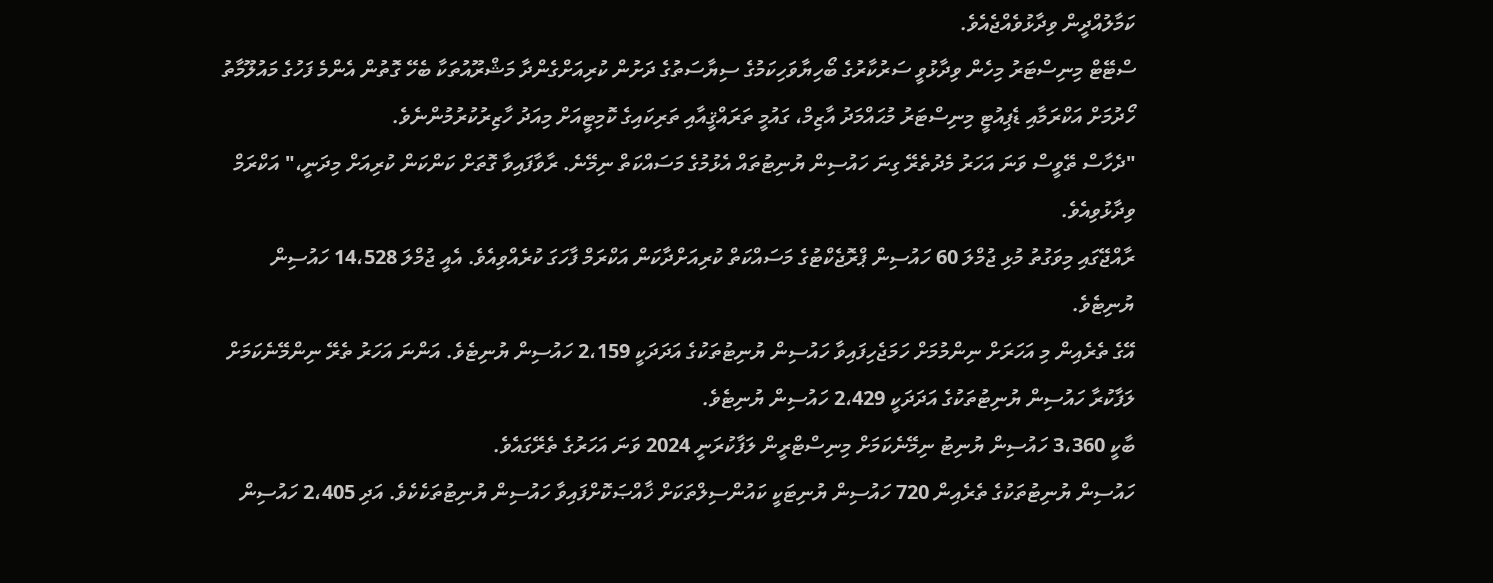ކަމާލުއްދީން ވިދާޅުވެއްޖެއެވެ.
ސްޓޭޓް މިނިސްޓަރު މިހެން ވިދާޅުވީ ސަރުކާރުގެ ބޯހިޔާވަހިކަމުގެ ސިޔާސަތުގެ ދަށުން ކުރިއަށްގެންދާ މަޝްރޫއުތަކާ ބެހޭ ގޮތުން އެންމެ ފަހުގެ މައުލޫމާތު ހޯދުމަށް އަކްރަމާއި ޑެޕިއުޓީ މިނިސްޓަރު މުޙައްމަދު އާޒިމް، ގައުމީ ތަރައްޤީއާއި ތަރިކައިގެ ކޮމިޓީއަށް މިއަދު ހާޒިރުކުރުމުންނެވެ.
"ދެހާސް ތޭވީސް ވަނަ އަހަރު މެދުތެރޭ ގިނަ ހައުސިން ޔުނިޓުތައް އެޅުމުގެ މަސައްކަތް ނިމޭނެ. ރާވާފައިވާ ގޮތަށް ކަންކަން ކުރިއަށް މިދަނީ،" އަކްރަމް ވިދާޅުވިއެވެ.
ރާއްޖޭގައި މިވަގުތު މުޅި ޖުމްލަ 60 ހައުސިން ޕްރޮޖެކްޓުގެ މަސައްކަތް ކުރިއަށްދާކަން އަކްރަމް ފާހަގަ ކުރެއްވިއެވެ. އެއީ ޖުމްލަ 14،528 ހައުސިން ޔުނިޓެވެ.
އޭގެ ތެރެއިން މި އަހަރަށް ނިންމުމަށް ހަމަޖެހިފައިވާ ހައުސިން ޔުނިޓުތަކުގެ އަދަދަކީ 2،159 ހައުސިން ޔުނިޓެވެ. އަންނަ އަހަރު ތެރޭ ނިންމޭނެކަމަށް ލަފާކުރާ ހައުސިން ޔުނިޓުތަކުގެ އަދަދަކީ 2،429 ހައުސިން ޔުނިޓެވެ.
ބާކީ 3،360 ހައުސިން ޔުނިޓު ނިމޭނެކަމަށް މިނިސްޓްރީން ލަފާކުރަނީ 2024 ވަނަ އަހަރުގެ ތެރޭގައެވެ.
ހައުސިން ޔުނިޓުތަކުގެ ތެރެއިން 720 ހައުސިން ޔުނިޓަކީ ކައުންސިލްތަކަށް ޚާއްޞަކޮށްފައިވާ ހައުސިން ޔުނިޓުތަކެކެވެ. އަދި 2،405 ހައުސިން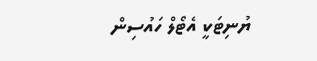ޔުނިޓަކީ އެޓޯލް ހައުސިން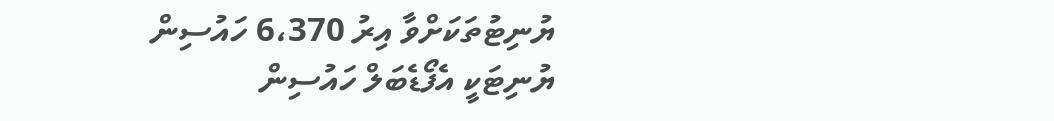ޔުނިޓުތަކަށްވާ އިރު 6،370 ހައުސިން ޔުނިޓަކީ އެފޯޑެބަލް ހައުސިން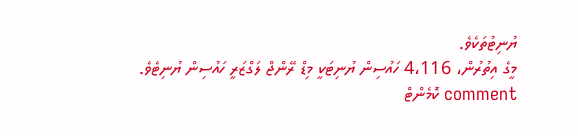ޔުނިޓުތަކެވެ.
މީގެ އިތުރުން، 4،116 ހައުސިން ޔުނިޓަކީ މިޑް ރޭންޖް ލަގްޒަރީ ހައުސިން ޔުނިޓެވެ.
comment ކޮމެންޓް